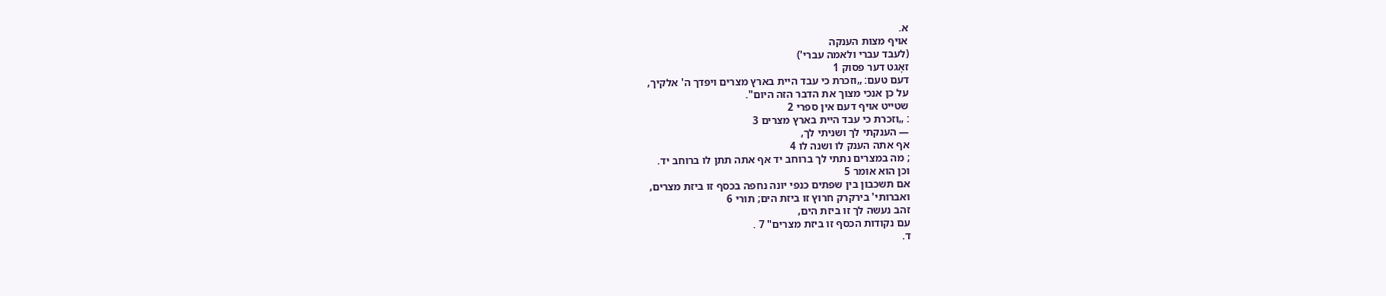א.
אויף מצות הענקה
(לעבד עברי ולאמה עברי')
זאָגט דער פסוק 1
דעם טעם: „וזכרת כי עבד היית בארץ מצרים ויפדך ה' אלקיך,
על כן אנכי מצוך את הדבר הזה היום".
שטייט אויף דעם אין ספרי 2
: „וזכרת כי עבד היית בארץ מצרים 3
— הענקתי לך ושניתי לך,
אף אתה הענק לו ושנה לו 4
; מה במצרים נתתי לך ברוחב יד אף אתה תתן לו ברוחב יד.
וכן הוא אומר 5
אם תשכבון בין שפתים כנפי יונה נחפה בכסף זו ביזת מצרים,
ואברותי' בירקרק חרוץ זו ביזת הים; תורי 6
זהב נעשה לך זו ביזת הים,
עם נקודות הכסף זו ביזת מצרים" 7 .
ד.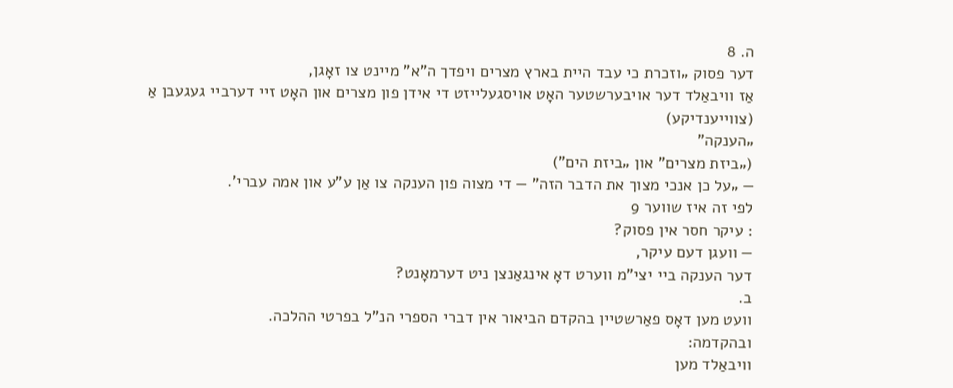ה. 8
דער פסוק „וזכרת כי עבד היית בארץ מצרים ויפדך ה"א" מיינט צו זאָגן,
אַז וויבאַלד דער אויבערשטער האָט אויסגעלייזט די אידן פון מצרים און האָט זיי דערביי געגעבן אַ
(צווייענדיקע)
„הענקה"
(„ביזת מצרים" און „ביזת הים")
— „על כן אנכי מצוך את הדבר הזה" — די מצוה פון הענקה צו אַן ע"ע און אמה עברי'.
לפי זה איז שווער 9
: עיקר חסר אין פסוק?
— וועגן דעם עיקר,
דער הענקה ביי יצי"מ ווערט דאָ אינגאַנצן ניט דערמאָנט?
ב.
וועט מען דאָס פאַרשטיין בהקדם הביאור אין דברי הספרי הנ"ל בפרטי ההלכה.
ובהקדמה:
וויבאַלד מען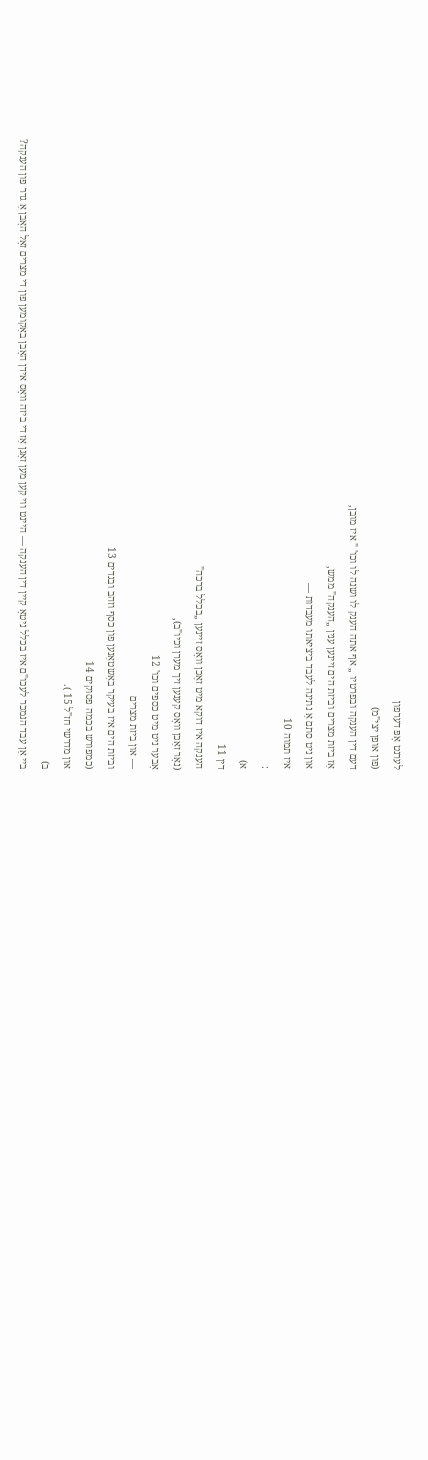לערנט אָפּ דערפון
(פון אופן יצי"מ)
דעם דין הענקה ובפרטיו „ אף אתה הענק לו ושנה לו וכו' " איז מובן,
אַז ביזת מצרים וביזת הים זיינען ענין „הענקה" ממש,
און ניט סתם אַ נתינה לעבד ביציאתו מעבדות —
איז תמוה 10
:
א)
דין 11
הענקה איז דוקא מיט זאַכן וואָס זיינען „בכלל ברכה"
(נאָר זאַכן וואָס קענען זיך מערן וכיו"ב),
אָבער ניט מיט כספים וכו' 12
— און ביזת מצרים
וביזת הים איז בעיקר באַשטאַנען פון כסף וזהב ובגדים 13
(כמפורש בכמה פסוקים 14
און מדרשי חז"ל 15 ).
ב)
ביי אַן עבד הנמכר לעכו"ם איז בכלל ניטאָ קיין דין הענקה — היינט ווי קען מען זאָגן אַז די ביזה וואָס אידן האָבן באַקומען פון די מצרים זאָל האָבן אַ גדר פון הענקה?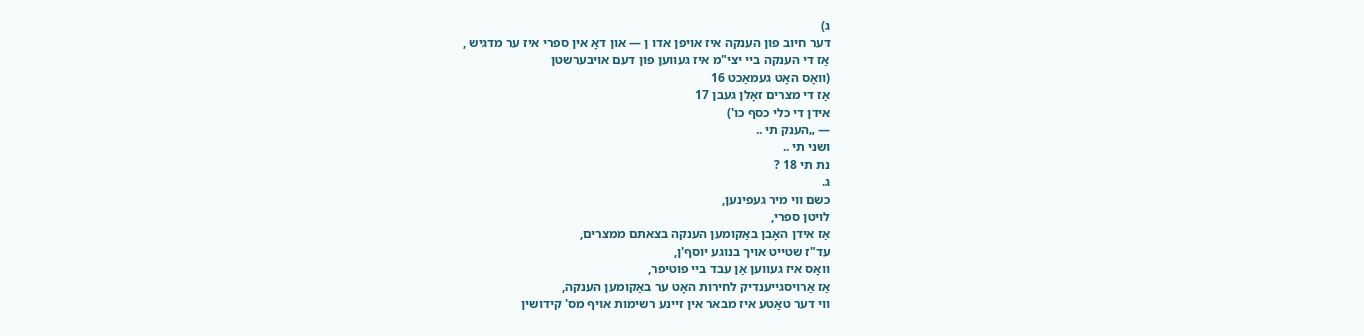ג)
דער חיוב פון הענקה איז אויפן אדו ן — און דאָ אין ספרי איז ער מדגיש ,
אַז די הענקה ביי יצי"מ איז געווען פון דעם אויבערשטן
(וואָס האָט געמאַכט 16
אַז די מצרים זאָלן געבן 17
אידן די כלי כסף כו')
— „הענק תי ..
ושני תי ..
נת תי 18 ?
ג.
כשם ווי מיר געפינען,
לויטן ספרי,
אַז אידן האָבן באַקומען הענקה בצאתם ממצרים,
עד"ז שטייט אויך בנוגע יוסף'ן,
וואָס איז געווען אַן עבד ביי פוטיפר,
אַז אַרויסגייענדיק לחירות האָט ער באַקומען הענקה,
ווי דער טאַטע איז מבאר אין זיינע רשימות אויף מס' קידושין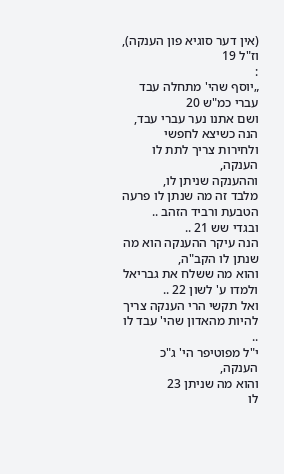(אין דער סוגיא פון הענקה),
וז"ל 19
:
„יוסף שהי' מתחלה עבד עברי כמ"ש 20
ושם אתנו נער עברי עבד,
הנה כשיצא לחפשי ולחירות צריך לתת לו הענקה,
וההענקה שניתן לו,
מלבד זה מה שנתן לו פרעה הטבעת ורביד הזהב ..
ובגדי שש 21 ..
הנה עיקר ההענקה הוא מה שנתן לו הקב"ה,
והוא מה ששלח את גבריאל ולמדו ע' לשון 22 ..
ואל תקשי הרי הענקה צריך להיות מהאדון שהי' עבד לו ..
י"ל מפוטיפר הי' ג"כ הענקה,
והוא מה שניתן 23
לו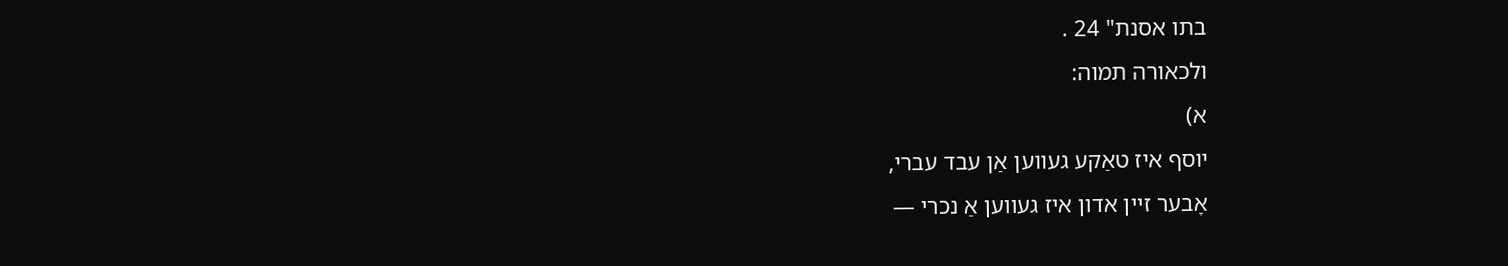בתו אסנת" 24 .
ולכאורה תמוה:
א)
יוסף איז טאַקע געווען אַן עבד עברי,
אָבער זיין אדון איז געווען אַ נכרי —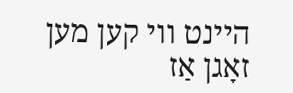היינט ווי קען מען זאָגן אַז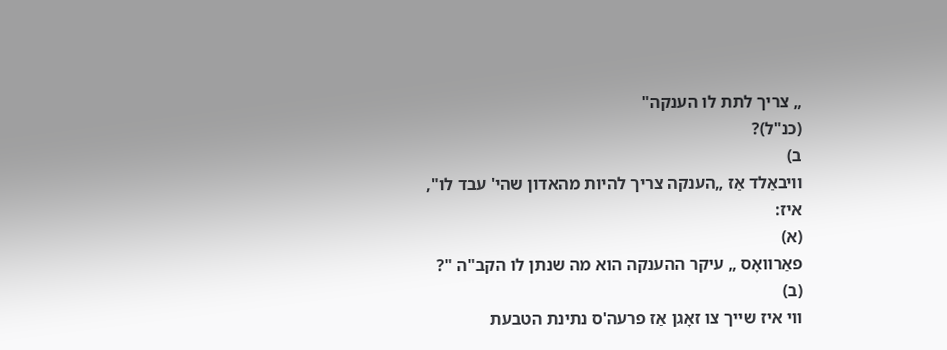„ צריך לתת לו הענקה"
(כנ"ל)?
ב)
וויבאַלד אַז „הענקה צריך להיות מהאדון שהי' עבד לו",
איז:
(א)
פאַרוואָס „ עיקר ההענקה הוא מה שנתן לו הקב"ה "?
(ב)
ווי איז שייך צו זאָגן אַז פרעה'ס נתינת הטבעת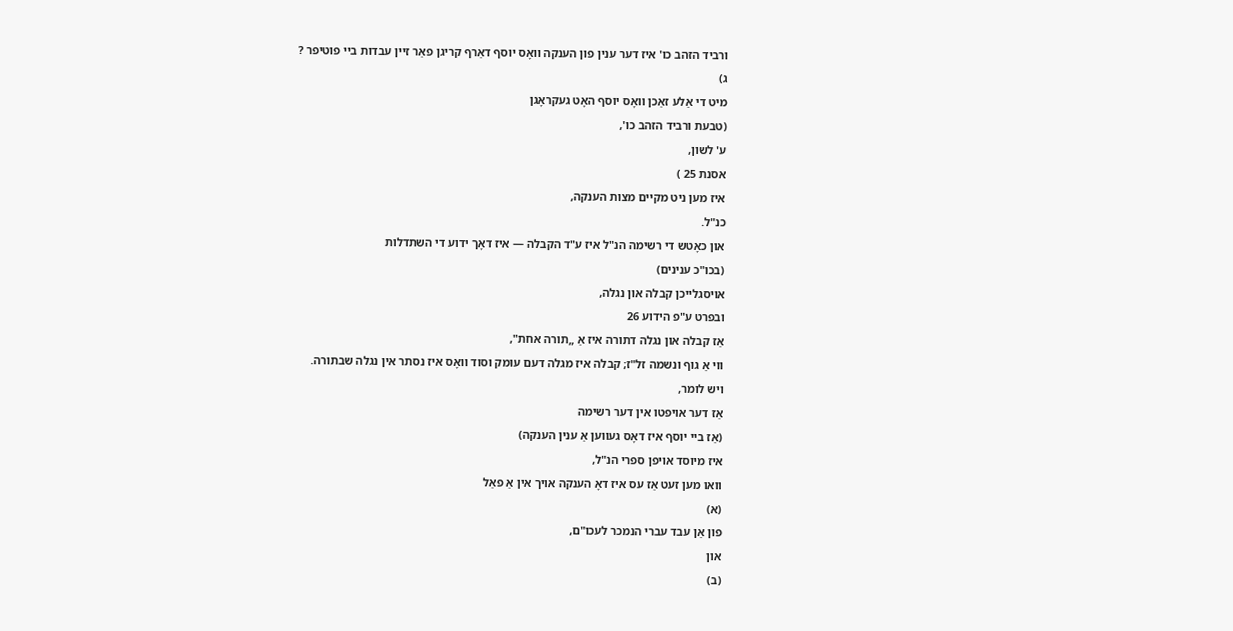ורביד הזהב כו' איז דער ענין פון הענקה וואָס יוסף דאַרף קריגן פאַר זיין עבדות ביי פוטיפר ?
ג)
מיט די אַלע זאַכן וואָס יוסף האָט געקראָגן
(טבעת ורביד הזהב כו',
ע' לשון,
אסנת 25 )
איז מען ניט מקיים מצות הענקה,
כנ"ל.
און כאָטש די רשימה הנ"ל איז ע"ד הקבלה — איז דאָך ידוע די השתדלות
(בכו"כ ענינים)
אויסגלייכן קבלה און נגלה,
ובפרט ע"פ הידוע 26
אַז קבלה און נגלה דתורה איז אַ „תורה אחת",
ווי אַ גוף ונשמה זל"ז; קבלה איז מגלה דעם עומק וסוד וואָס איז נסתר אין נגלה שבתורה.
ויש לומר,
אַז דער אויפטו אין דער רשימה
(אַז ביי יוסף איז דאָס געווען אַ ענין הענקה)
איז מיוסד אויפן ספרי הנ"ל,
וואו מען זעט אַז עס איז דאָ הענקה אויך אין אַ פאַל
(א)
פון אַן עבד עברי הנמכר לעכו"ם,
און
(ב)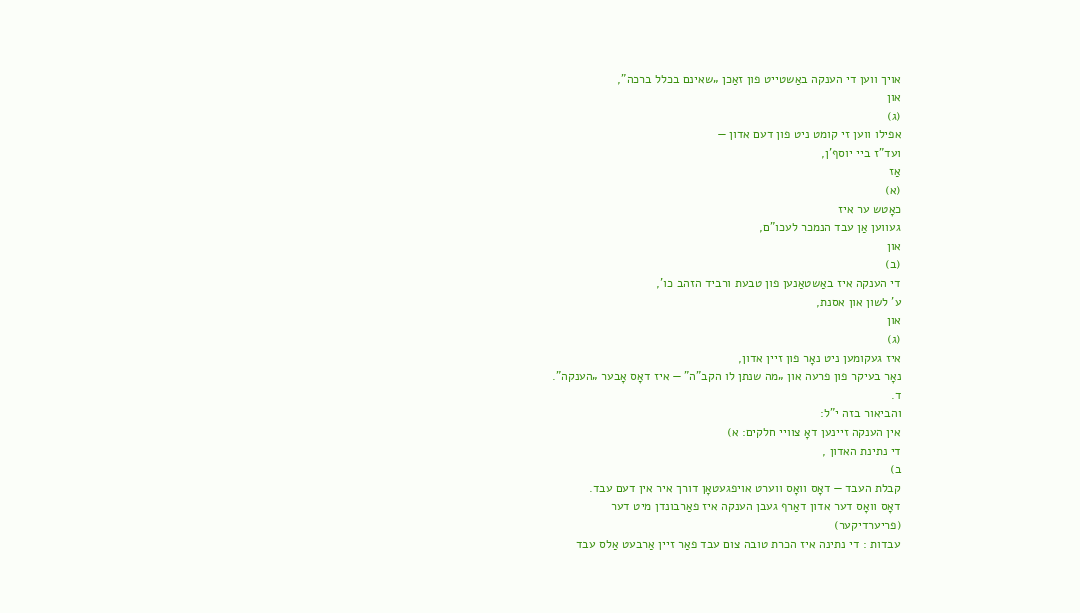אויך ווען די הענקה באַשטייט פון זאַכן „שאינם בכלל ברכה",
און
(ג)
אפילו ווען זי קומט ניט פון דעם אדון —
ועד"ז ביי יוסף'ן,
אַז
(א)
כאָטש ער איז
געווען אַן עבד הנמכר לעכו"ם,
און
(ב)
די הענקה איז באַשטאַנען פון טבעת ורביד הזהב כו',
ע' לשון און אסנת,
און
(ג)
איז געקומען ניט נאָר פון זיין אדון,
נאָר בעיקר פון פרעה און „מה שנתן לו הקב"ה" — איז דאָס אָבער „הענקה".
ד.
והביאור בזה י"ל:
אין הענקה זיינען דאָ צוויי חלקים: א)
די נתינת האדון ,
ב)
קבלת העבד — דאָס וואָס ווערט אויפגעטאָן דורך איר אין דעם עבד.
דאָס וואָס דער אדון דאַרף געבן הענקה איז פאַרבונדן מיט דער
(פריערדיקער)
עבדות : די נתינה איז הכרת טובה צום עבד פאַר זיין אַרבעט אַלס עבד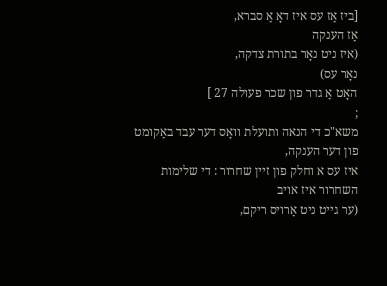[ביז אַז עס איז דאָ אַ סברא,
אַז הענקה
(איז ניט נאָר בתורת צדקה,
נאָר עס)
האָט אַ גדר פון שכר פעולה 27 ]
;
משא"כ די הנאה ותועלת וואָס דער עבד באַקומט פון דער הענקה,
איז עס א וחלק פון זיין שחרור : די שלימות השחרור איז אויב
(ער גייט ניט אַרויס ריקם,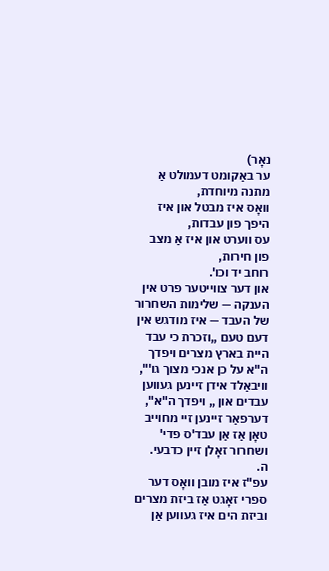נאָר)
ער באַקומט דעמולט אַ מתנה מיוחדת,
וואָס איז מבטל און איז היפך פון עבדות,
עס ווערט און איז אַ מצב פון חירות,
רוחב יד וכו'.
און דער צווייטער פרט אין הענקה — שלימות השחרור של העבד — איז מודגש אין דעם טעם „וזכרת כי עבד היית בארץ מצרים ויפדך ה"א על כן אנכי מצוך גו'",
וויבאַלד אידן זיינען געווען עבדים און „ ויפדך ה"א",
דערפאַר זיינען זיי מחוייב טאָן אַז אַן עבד'ס פדי' ושחרור זאָלן זיין כדבעי.
ה.
עפ"ז איז מובן וואָס דער ספרי זאָגט אַז ביזת מצרים וביזת הים איז געווען אַן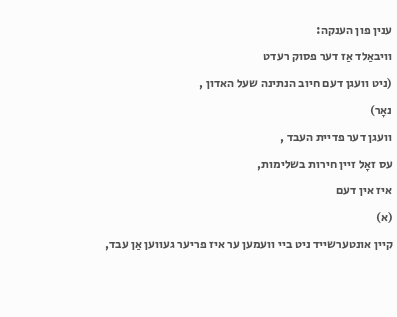ענין פון הענקה:
וויבאַלד אַז דער פסוק רעדט
(ניט וועגן דעם חיוב הנתינה שעל האדון ,
נאָר)
וועגן דער פדיית העבד ,
עס זאָל זיין חירות בשלימות,
איז אין דעם
(א)
קיין אונטערשייד ניט ביי וועמען ער איז פריער געווען אַן עבד,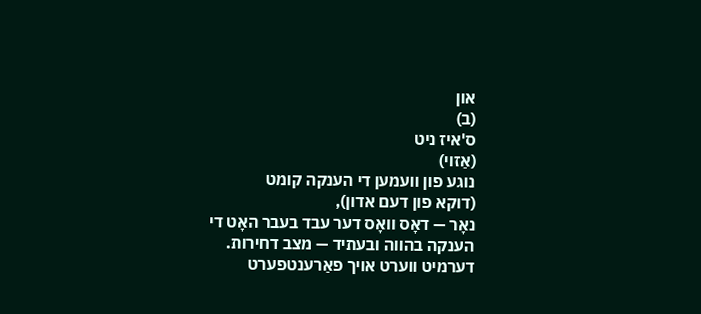און
(ב)
ס'איז ניט
(אַזוי)
נוגע פון וועמען די הענקה קומט
(דוקא פון דעם אדון),
נאָר — דאָס וואָס דער עבד בעבר האָט די הענקה בהווה ובעתיד — מצב דחירות.
דערמיט ווערט אויך פאַרענטפערט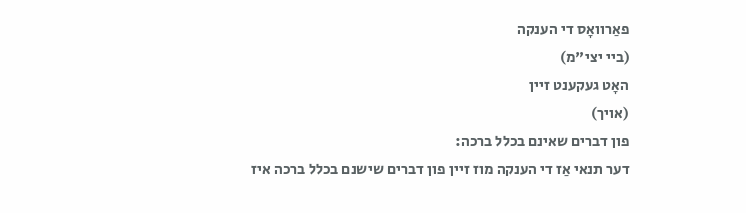פאַרוואָס די הענקה
(ביי יצי"מ)
האָט געקענט זיין
(אויך)
פון דברים שאינם בכלל ברכה:
דער תנאי אַז די הענקה מוז זיין פון דברים שישנם בכלל ברכה איז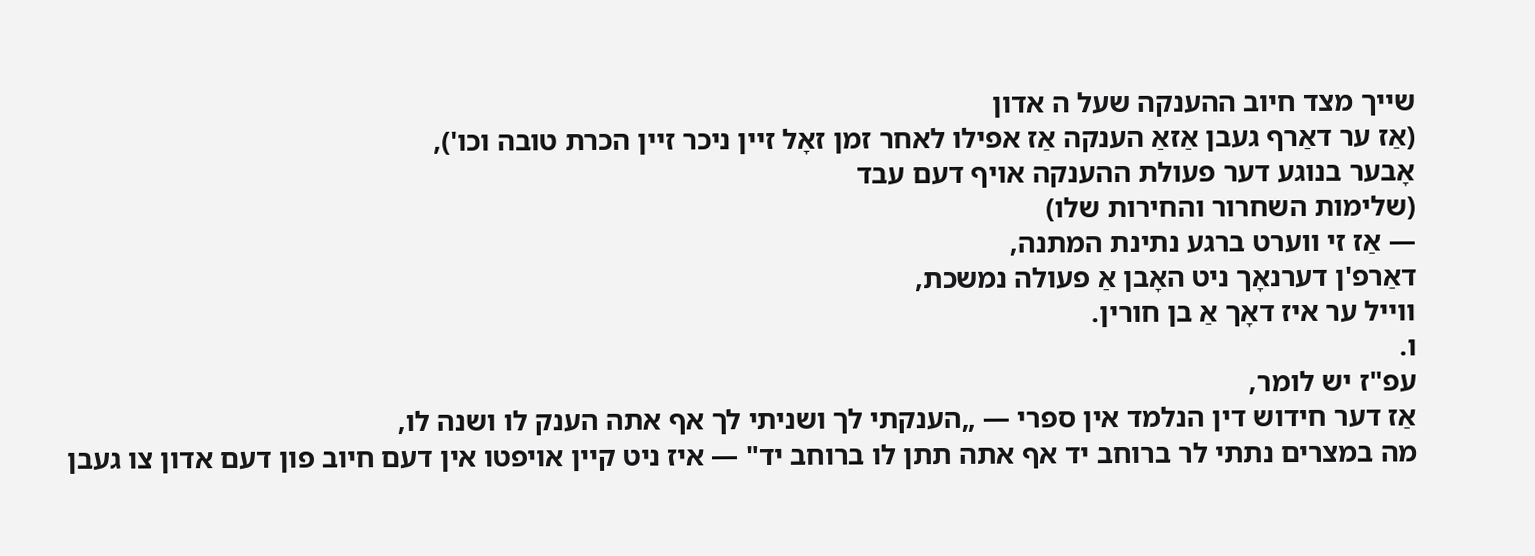שייך מצד חיוב ההענקה שעל ה אדון
(אַז ער דאַרף געבן אַזאַ הענקה אַז אפילו לאחר זמן זאָל זיין ניכר זיין הכרת טובה וכו'),
אָבער בנוגע דער פעולת ההענקה אויף דעם עבד
(שלימות השחרור והחירות שלו)
— אַז זי ווערט ברגע נתינת המתנה,
דאַרפ'ן דערנאָך ניט האָבן אַ פעולה נמשכת,
ווייל ער איז דאָך אַ בן חורין.
ו.
עפ"ז יש לומר,
אַז דער חידוש דין הנלמד אין ספרי — „הענקתי לך ושניתי לך אף אתה הענק לו ושנה לו,
מה במצרים נתתי לר ברוחב יד אף אתה תתן לו ברוחב יד" — איז ניט קיין אויפטו אין דעם חיוב פון דעם אדון צו געבן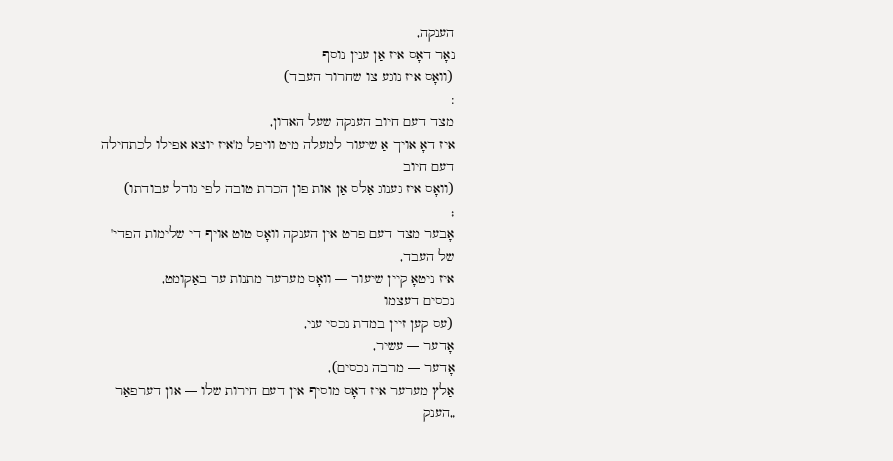הענקה,
נאָר דאָס איז אַן ענין נוסף
(וואָס איז נוגע צו שחרור העבד)
:
מצד דעם חיוב הענקה שעל האדון,
איז דאָ אויך אַ שיעור למעלה מיט וויפל מ'איז יוצא אפילו לכתחילה דעם חיוב
(וואָס איז גענוג אַלס אַן אות פון הכרת טובה לפי גודל עבודתו)
;
אָבער מצד דעם פרט אין הענקה וואָס טוט אויף די שלימות הפדי' של העבד,
איז ניטאָ קיין שיעור — וואָס מערער מתנות ער באַקומט,
נכסים דעצמו
(עס קען זיין במדת נכסי עני,
אָדער — עשיר,
אָדער — מרבה נכסים),
אַלץ מערער איז דאָס מוסיף אין דעם חירות שלו — און דערפאַר „הענק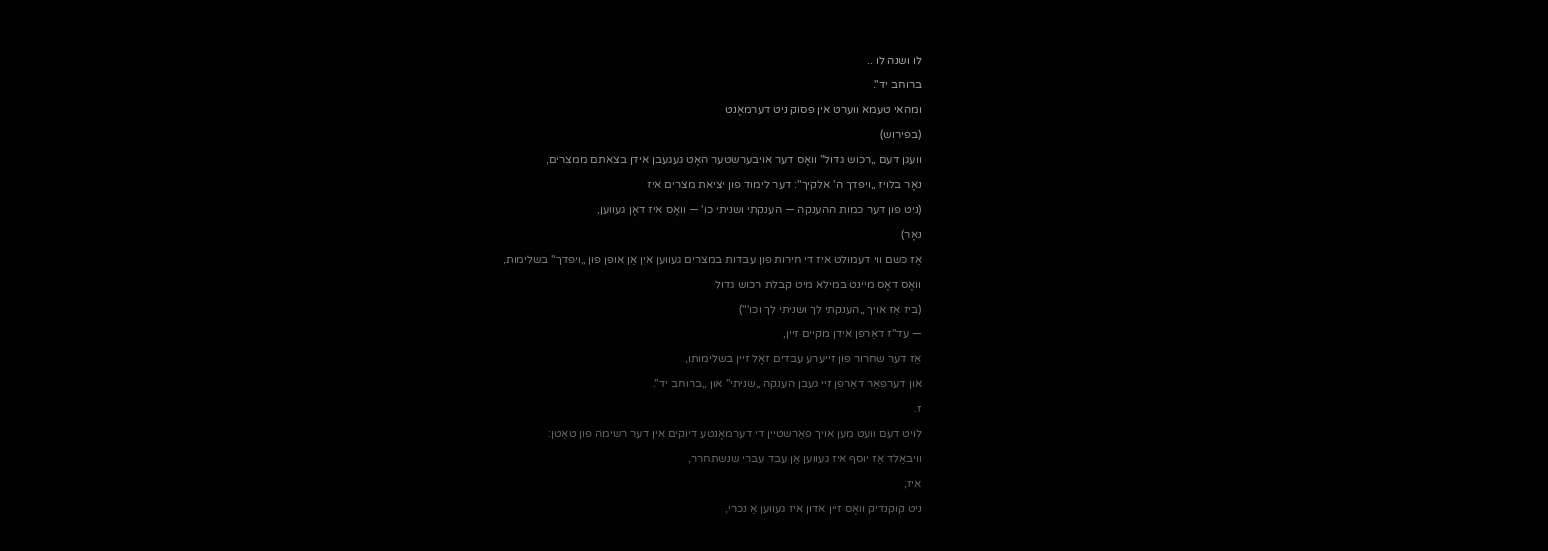לו ושנה לו ..
ברוחב יד".
ומהאי טעמא ווערט אין פסוק ניט דערמאָנט
(בפירוש)
וועגן דעם „רכוש גדול" וואָס דער אויבערשטער האָט געגעבן אידן בצאתם ממצרים,
נאָר בלויז „ויפדך ה' אלקיך": דער לימוד פון יציאת מצרים איז
(ניט פון דער כמות ההענקה — הענקתי ושניתי כו' — וואָס איז דאָן געווען,
נאָר)
אַז כשם ווי דעמולט איז די חירות פון עבדות במצרים געווען אין אַן אופן פון „ויפדך" בשלימות,
וואָס דאָס מיינט במילא מיט קבלת רכוש גדול
(ביז אַז אויך „הענקתי לך ושניתי לך וכו'")
— עד"ז דאַרפן אידן מקיים זיין,
אַז דער שחרור פון זייערע עבדים זאָל זיין בשלימותו,
און דערפאַר דאַרפן זיי געבן הענקה „שניתי" און „ברוחב יד".
ז.
לויט דעם וועט מען אויך פאַרשטיין די דערמאָנטע דיוקים אין דער רשימה פון טאַטן:
וויבאַלד אַז יוסף איז געווען אַן עבד עברי שנשתחרר,
איז,
ניט קוקנדיק וואָס זיין אדון איז געווען אַ נכרי,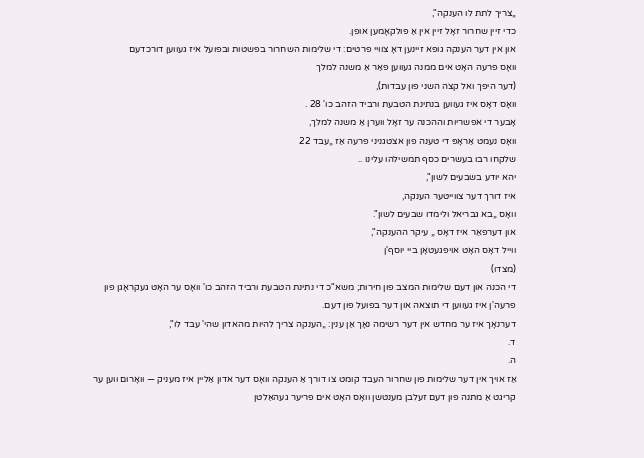„צריך לתת לו הענקה",
כדי זיין שחרור זאָל זיין אין אַ פולקאָמען אופן.
און אין דער הענקה גופא זיינען דאָ צוויי פרטים: די שלימות השחרור בפשטות ובפועל איז געווען דורכדעם
וואָס פרעה האָט אים ממנה געווען פאַר אַ משנה למלך
(דער היפך ואל קצה השני פון עבדות),
וואָס דאָס איז געווען בנתינת הטבעת ורביד הזהב כו' 28 .
אָבער די אפשריות וההכנה ער זאָל ווערן אַ משנה למלך,
וואָס נעמט אַראָפּ די טענה פון אצטגניני פרעה אַז „עבד 22
שלקחו רבו בעשרים כסף תמשילהו עלינו ..
יהא יודע בשבעים לשון",
איז דורך דער צווייטער הענקה,
וואָס „בא גבריאל ולימדו שבעים לשון".
און דערפאַר איז דאָס „ עיקר ההענקה",
ווייל דאָס האָט אויפגעטאָן ביי יוסף'ן
(מצדו)
די הכנה און דעם שלימות המצב פון חירות; משא"כ די נתינת הטבעת ורביד הזהב כו' וואָס ער האָט געקראָגן פון פרעה'ן איז געווען די תוצאה און דער בפועל פון דעם.
דערנאָך איז ער מחדש אין דער רשימה נאָך אַן ענין: „הענקה צריך להיות מהאדון שהי' עבד לו",
ד.
ה.
אַז אויך אין דער שלימות פון שחרור העבד קומט צו דורך אַ הענקה וואָס דער אדון אַליין איז מעניק — וואָרום ווען ער קריגט אַ מתנה פון דעם זעלבן מענטשן וואָס האָט אים פריער געהאַלטן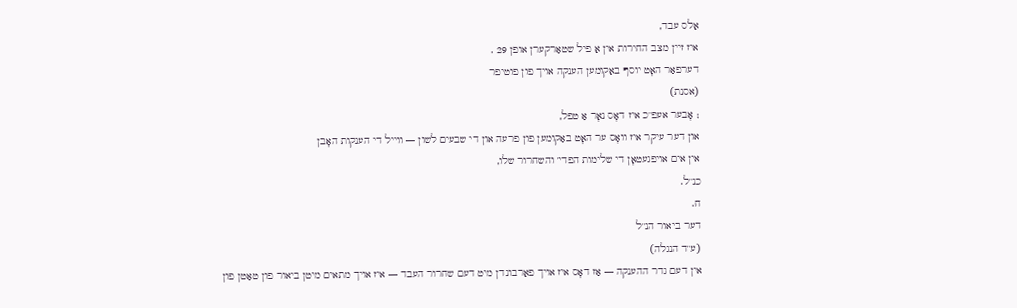אַלס עבד,
איז זיין מצב החירות אין אַ פיל שטאַרקערן אופן 29 .
דערפאַר האָט יוסף באַקומען הענקה אויך פון פוטיפר
(אסנת)
; אָבער אעפ"כ איז דאָס נאָר אַ טפל,
און דער עיקר איז וואָס ער האָט באַקומען פון פרעה און די שבעים לשון — ווייל די הענקות האָבן
אין אים אויפגעטאָן די שלימות הפדי' והשחרור שלו,
כנ"ל.
ח.
דער ביאור הנ"ל
(ע"ד הנגלה)
אין דעם גדר ההענקה — אַז דאָס איז אויך פאַרבונדן מיט דעם שחרור העבד — איז אויך מתאים מיטן ביאור פון טאַטן פון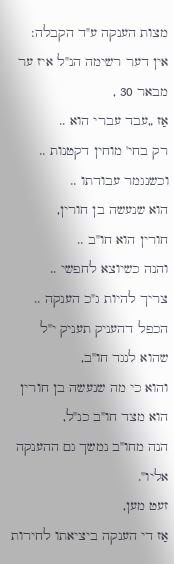מצות הענקה ע"ד הקבלה:
אין דער רשימה הנ"ל איז ער מבאר 30 ,
אַז „עבד עברי הוא ..
רק בחי' מוחין דקטנות ..
וכשנגמר עבודתו ..
הוא שנעשה בן חורין,
חורין הוא חו"ב ..
והנה כשיוצא לחפשי ..
צריך להיות ג"כ הענקה ..
הכפל דהעניק תעניק י"ל שהוא לנגד חו"ב,
והוא כי מה שנעשה בן חורין הוא מצד חו"ב כנ"ל,
הנה מחו"ב נמשך גם ההענקה אליו".
זעט מען,
אַז די הענקה ביציאתו לחירות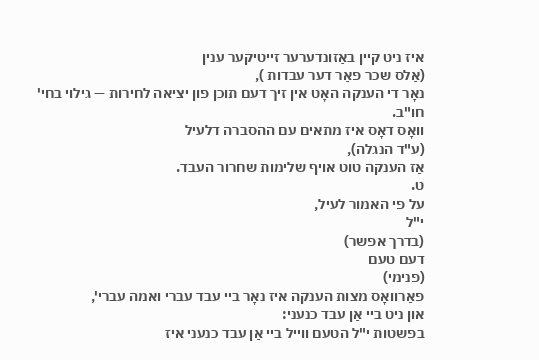איז ניט קיין באַזונדערער זייטיקער ענין
(אַלס שכר פאַר דער עבדות ),
נאָר די הענקה האָט אין זיך דעם תוכן פון יציאה לחירות — גילוי בחי' חו"ב.
וואָס דאָס איז מתאים עם ההסברה דלעיל
(ע"ד הנגלה),
אַז הענקה טוט אויף שלימות שחרור העבד.
ט.
על פי האמור לעיל,
י"ל
(בדרך אפשר)
דעם טעם
(פנימי)
פאַרוואָס מצות הענקה איז נאָר ביי עבד עברי ואמה עברי',
און ניט ביי אַן עבד כנעני:
בפשטות י"ל הטעם ווייל ביי אַן עבד כנעני איז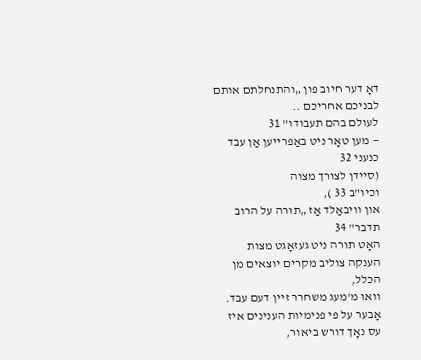דאָ דער חיוב פון „והתנחלתם אותם לבניכם אחריכם ..
לעולם בהם תעבודו" 31
— מען טאָר ניט באַפרייען אַן עבד כנעני 32
(סיידן לצורך מצוה
וכיו"ב 33 ),
און וויבאַלד אַז „תורה על הרוב תדבר" 34
האָט תורה ניט געזאָגט מצות הענקה צוליב מקרים יוצאים מן הכלל,
וואו מ'מעג משחרר זיין דעם עבד.
אָבער על פי פנימיות הענינים איז עס נאָך דורש ביאור,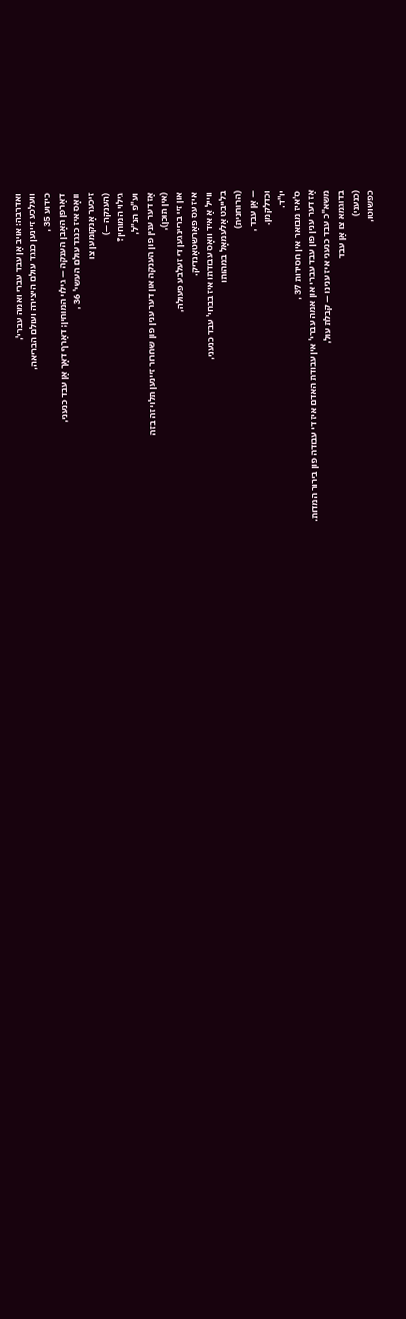ואדרבה: אויב אַן עבד עברי ואמה עברי',
וועלכע זיינען כנגד עולם היצירה ועולם הבריאה,
כידוע 35 ,
דאַרפן האָבן הענקה — גילוי המוחין; דאַרף דאָך אַן עבד כנעני,
וואָס איז כנגד עולם העשי' 36 ,
זיכער אָנקומען צו
(הענקה —)
גילוי המוחין?
וע"פ הנ"ל,
אַז דער ענין פון הענקה און דער ענין פון שחרור זיינען תלוי זה בזה
(אין תוכן),
און זיי בריינגען די זעלבע פעולה,
איז עס פאַרשטאַנדיק.
ווייל אַ איד וואָס עבודתו איז בבחי' עבד כנעני,
בלייבט אַלעמאָל במהותו
(הרוחנית)
— אַן עבד ,
וכדלקמן.
יו"ד.
ס'איז מבואר אין חסידות 37 ,
אַז דער ענין פון עבד עברי און אמה עברי' אין עבודת האדם איז די עבודה פון בירור המדות.
משא"כ עבד כנעני איז ענינו — קבלת עול,
בדוגמא צו אַן עבד
(כנעני)
כפשוטו,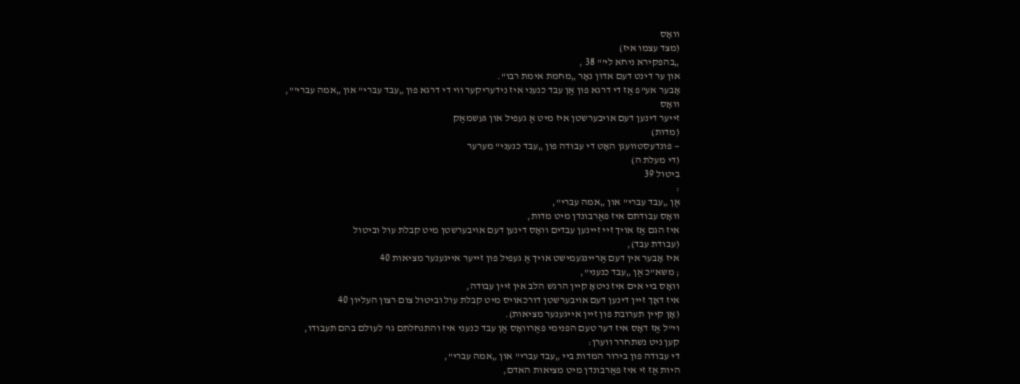וואָס
(מצד עצמו איז)
„בהפקירא ניחא לי'" 38 ,
און ער דינט דעם אדון נאָר „מחמת אימת רבו".
אָבער אע"פ אַז די דרגא פון אַן עבד כנעני איז נידעריקער ווי די דרגא פון „עבד עברי" און „אמה עברי'",
וואָס
זייער דינען דעם אויבערשטן איז מיט אַ געפיל און געשמאַק
(מדות)
— פונדעסטוועגן האָט די עבודה פון „עבד כנעני" מערער
(די מעלת ה)
ביטול 39
:
אַן „עבד עברי" און „אמה עברי",
וואָס עבודתם איז פאַרבונדן מיט מדות,
איז הגם אַז אויך זיי זיינען עבדים וואָס דינען דעם אויבערשטן מיט קבלת עול וביטול
(עבודת עבד),
איז אָבער אין דעם אַריינגעמישט אויך אַ געפיל פון זייער אייגענער מציאות 40
; משא"כ אַן „עבד כנעני",
וואָס ביי אים איז ניטאָ קיין הרגש הלב אין זיין עבודה,
איז דאָך זיין דינען דעם אויבערשטן דורכאויס מיט קבלת עול וביטול צום רצון העליון 40
(אָן קיין תערובת פון זיין אייגענער מציאות).
וי"ל אַז דאָס איז דער טעם הפנימי פאַרוואָס אַן עבד כנעני איז והתנחלתם גו' לעולם בהם תעבודו,
קען ניט נשתחרר ווערן:
די עבודה פון בירור המדות ביי „עבד עברי" און „אמה עברי",
היות אַז זי איז פאַרבונדן מיט מציאות האדם,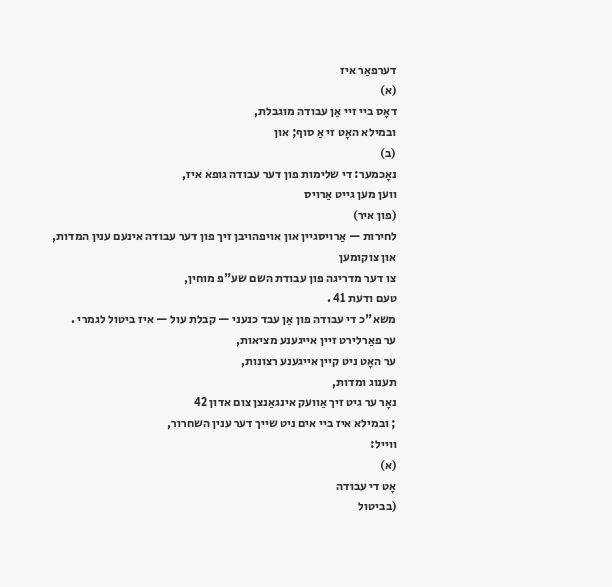דערפאַר איז
(א)
דאָס ביי זיי אַן עבודה מוגבלת,
ובמילא האָט זי אַ סוף; און
(ב)
נאָכמער: די שלימות פון דער עבודה גופא איז,
ווען מען גייט אַרויס
(פון איר)
לחירות — אַרויסגיין און אויפהויבן זיך פון דער עבודה אינעם ענין המדות,
און צוקומען
צו דער מדריגה פון עבודת השם שע"פ מוחין,
טעם ודעת 41 .
משא"כ די עבודה פון אַן עבד כנעני — קבלת עול — איז ביטול לגמרי .
ער פאַרלירט זיין אייגענע מציאות,
ער האָט ניט קיין אייגענע רצונות,
תענוג ומדות,
נאָר ער גיט זיך אַוועק אינגאַנצן צום אדון 42
; ובמילא איז ביי אים ניט שייך דער ענין השחרור,
ווייל:
(א)
אָט די עבודה
(בביטול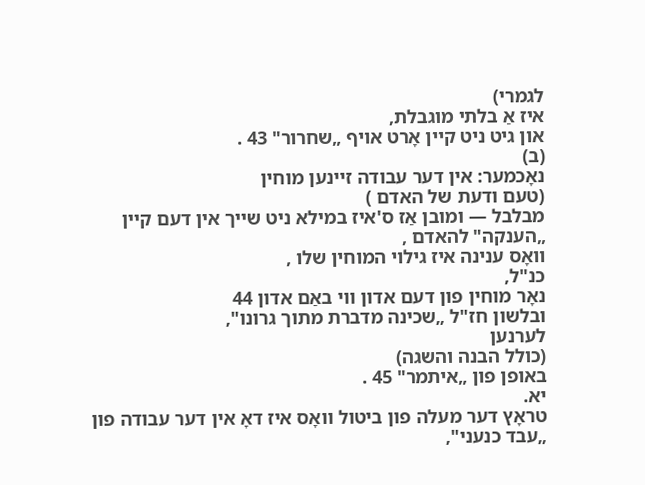לגמרי)
איז אַ בלתי מוגבלת,
און גיט ניט קיין אָרט אויף „שחרור" 43 .
(ב)
נאָכמער: אין דער עבודה זיינען מוחין
(טעם ודעת של האדם )
מבלבל — ומובן אַז ס'איז במילא ניט שייך אין דעם קיין „הענקה" להאדם ,
וואָס ענינה איז גילוי המוחין שלו ,
כנ"ל,
נאָר מוחין פון דעם אדון ווי באַם אדון 44
ובלשון חז"ל „שכינה מדברת מתוך גרונו",
לערנען
(כולל הבנה והשגה)
באופן פון „איתמר" 45 .
יא.
טראָץ דער מעלה פון ביטול וואָס איז דאָ אין דער עבודה פון „עבד כנעני",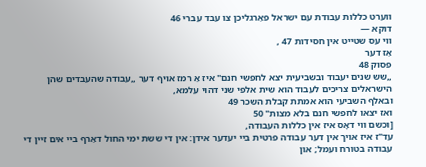ווערט כללות עבודת עם ישראל פאַרגליכן צו עבד עברי 46
דוקא —
ווי עס שטייט אין חסידות 47 ,
אַז דער
פסוק 48
„שש שנים יעבוד ובשביעית יצא לחפשי חנם" איז אַ רמז אויף דער „עבודה שהעבדים שהן הישראלים צריכים לעבוד הוא שית אלפי שני דהוי עלמא,
ובאלף השביעי הוא אמתת קבלת השכר 49
ואז יצאו לחפשי חנם בלא מצות" 50
[וכשם ווי דאָס איז אין כללות העבודה,
עד"ז איז אויך אין דער עבודה פרטית ביי יעדער אידן: אין די ששת ימי החול דאַרף ביי אים זיין די עבודה בטורח ועמל; און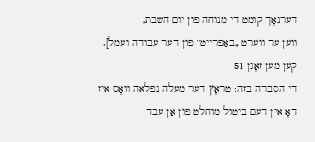דערנאָך קומט די מנוחה פון יום השבת,
ווען ער ווערט „באַפרייט" פון דער עבודה ועמל].
קען מען זאָגן 51
די הסברה בזה: טראָץ דער מעלה נפלאה וואָס איז דאָ אין דעם ביטול מוחלט פון אַן עבד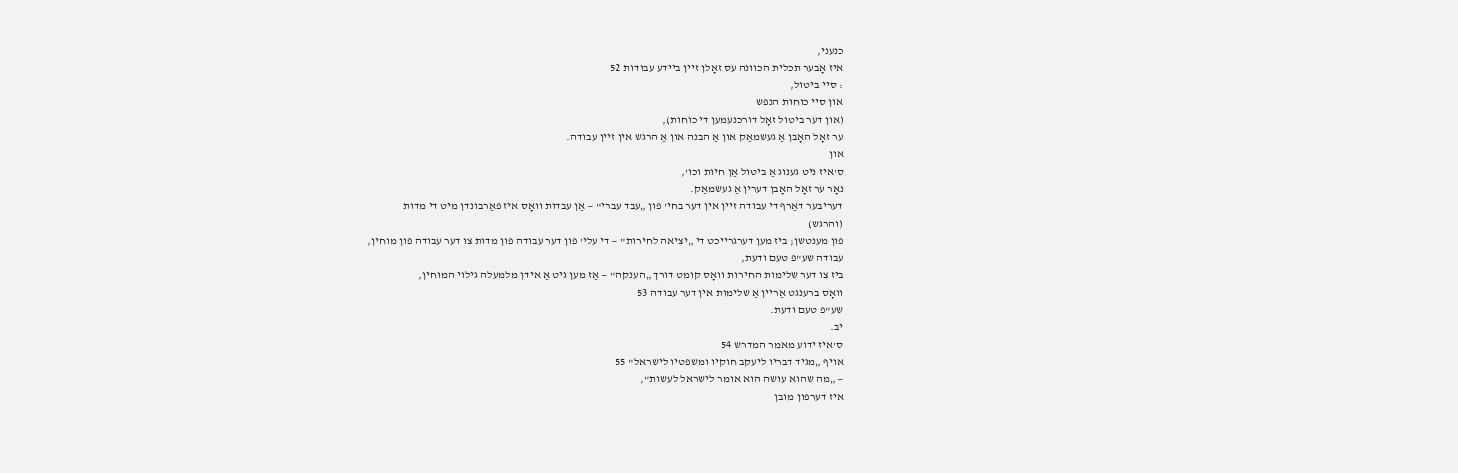כנעני,
איז אָבער תכלית הכוונה עס זאָלן זיין ביידע עבודות 52
: סיי ביטול,
און סיי כוחות הנפש
(און דער ביטול זאָל דורכנעמען די כוחות),
ער זאָל האָבן אַ געשמאַק און אַ הבנה און אַ הרגש אין זיין עבודה.
און
ס'איז ניט גענוג אַ ביטול אַן חיות וכו',
נאָר ער זאָל האָבן דערין אַ געשמאַק.
דעריבער דאַרף די עבודה זיין אין דער בחי' פון „עבד עברי" — אַן עבדות וואָס איז פאַרבונדן מיט די מדות
(והרגש)
פון מענטשן; ביז מען דערגרייכט די „יציאה לחירות" — די עלי' פון דער עבודה פון מדות צו דער עבודה פון מוחין,
עבודה שע"פ טעם ודעת,
ביז צו דער שלימות החירות וואָס קומט דורך „הענקה" — אַז מען גיט אַ אידן מלמעלה גילוי המוחין,
וואָס ברענגט אַריין אַ שלימות אין דער עבודה 53
שע"פ טעם ודעת.
יב.
ס'איז ידוע מאמר המדרש 54
אויף „מגיד דבריו ליעקב חוקיו ומשפטיו לישראל" 55
— „מה שהוא עושה הוא אומר לישראל לעשות",
איז דערפון מובן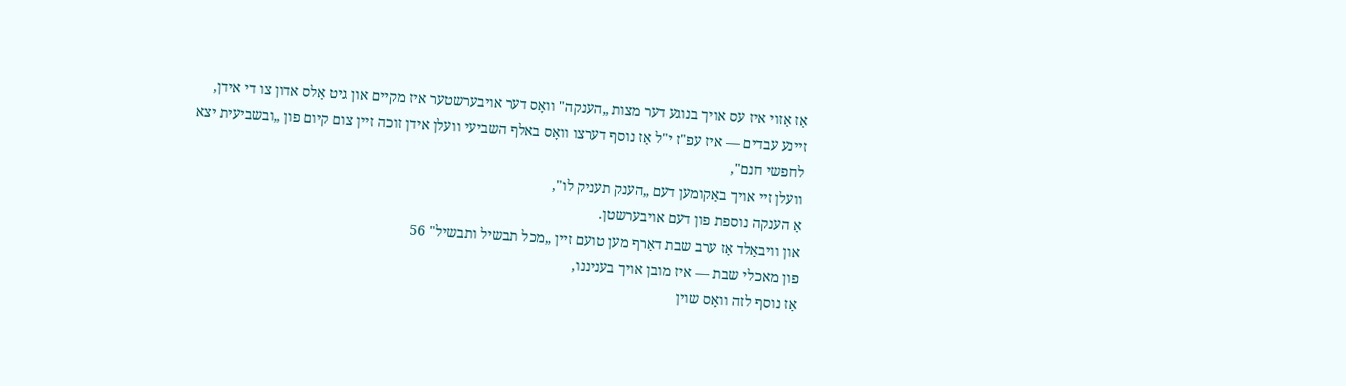אַז אַזוי איז עס אויך בנוגע דער מצות „הענקה" וואָס דער אויבערשטער איז מקיים און גיט אַלס אדון צו די אידן,
זיינע עבדים — איז עפ"ז י"ל אַז נוסף דערצו וואָס באלף השביעי וועלן אידן זוכה זיין צום קיום פון „ובשביעית יצא לחפשי חנם",
וועלן זיי אויך באַקומען דעם „הענק תעניק לו",
אַ הענקה נוספת פון דעם אויבערשטן.
און וויבאַלד אַז ערב שבת דאַרף מען טועם זיין „מכל תבשיל ותבשיל" 56
פון מאכלי שבת — איז מובן אויך בעניננו,
אַז נוסף לזה וואָס שוין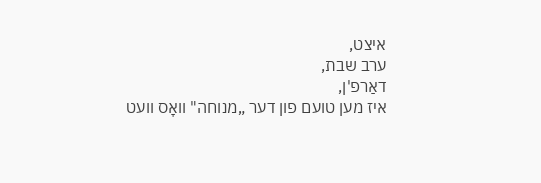איצט,
ערב שבת,
דאַרפ'ן,
איז מען טועם פון דער „מנוחה" וואָס וועט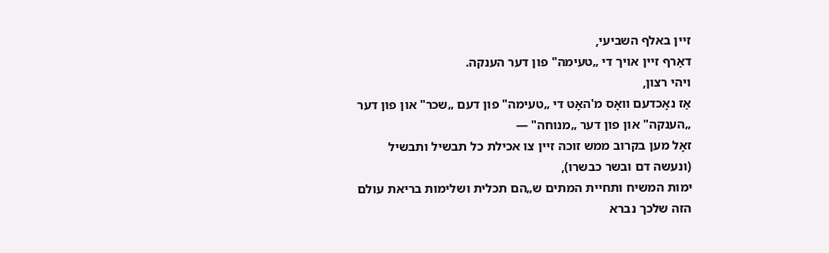זיין באלף השביעי,
דאַרף זיין אויך די „טעימה" פון דער הענקה.
ויהי רצון,
אַז נאָכדעם וואָס מ'האָט די „טעימה" פון דעם „שכר" און פון דער „הענקה" און פון דער „מנוחה" —
זאָל מען בקרוב ממש זוכה זיין צו אכילת כל תבשיל ותבשיל
(ונעשה דם ובשר כבשרו),
ימות המשיח ותחיית המתים ש„הם תכלית ושלימות בריאת עולם הזה שלכך נברא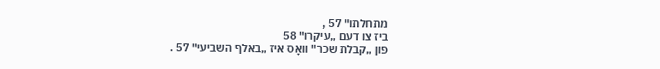מתחלתו" 57 ,
ביז צו דעם „עיקרו" 58
פון „קבלת שכר" וואָס איז „באלף השביעי" 57 .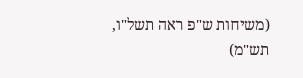(משיחות ש"פ ראה תשל"ו,
תש"מ)